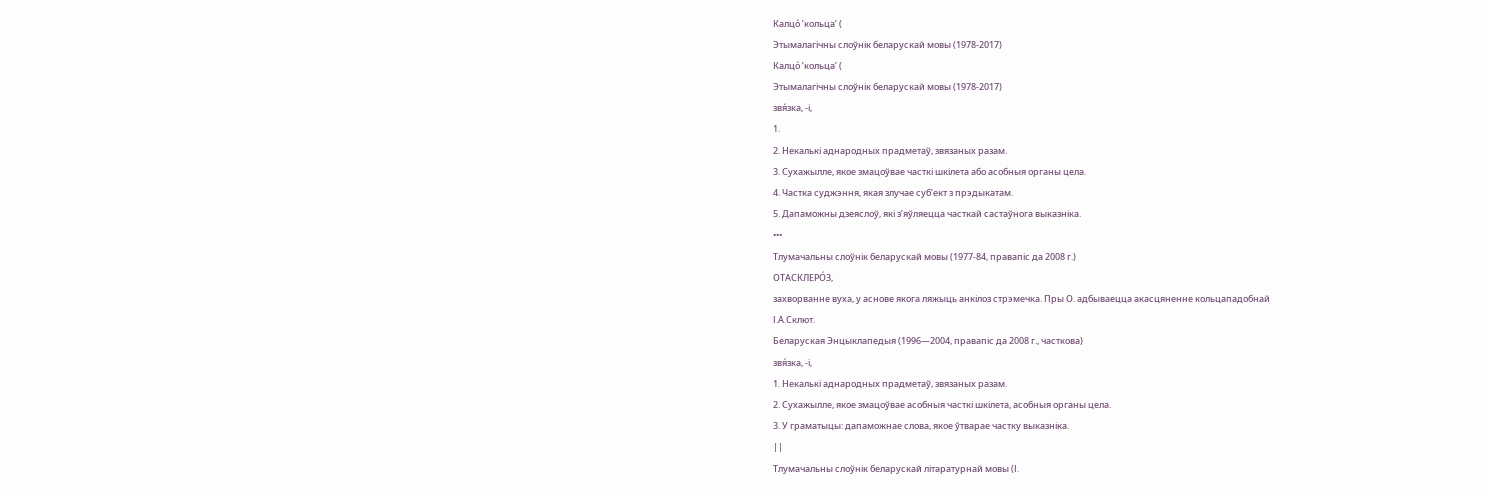Калцо́ ’кольца’ (
Этымалагічны слоўнік беларускай мовы (1978-2017)
Калцо́ ’кольца’ (
Этымалагічны слоўнік беларускай мовы (1978-2017)
звя́зка, ‑і,
1.
2. Некалькі аднародных прадметаў, звязаных разам.
3. Сухажылле, якое змацоўвае часткі шкілета або асобныя органы цела.
4. Частка суджэння, якая злучае суб’ект з прэдыкатам.
5. Дапаможны дзеяслоў, які з’яўляецца часткай састаўнога выказніка.
•••
Тлумачальны слоўнік беларускай мовы (1977-84, правапіс да 2008 г.)
ОТАСКЛЕРО́З,
захворванне вуха, у аснове якога ляжыць анкілоз стрэмечка. Пры О. адбываецца акасцяненне кольцападобнай
І.А.Склют.
Беларуская Энцыклапедыя (1996—2004, правапіс да 2008 г., часткова)
звя́зка, -і,
1. Некалькі аднародных прадметаў, звязаных разам.
2. Сухажылле, якое змацоўвае асобныя часткі шкілета, асобныя органы цела.
3. У граматыцы: дапаможнае слова, якое ўтварае частку выказніка.
||
Тлумачальны слоўнік беларускай літаратурнай мовы (І.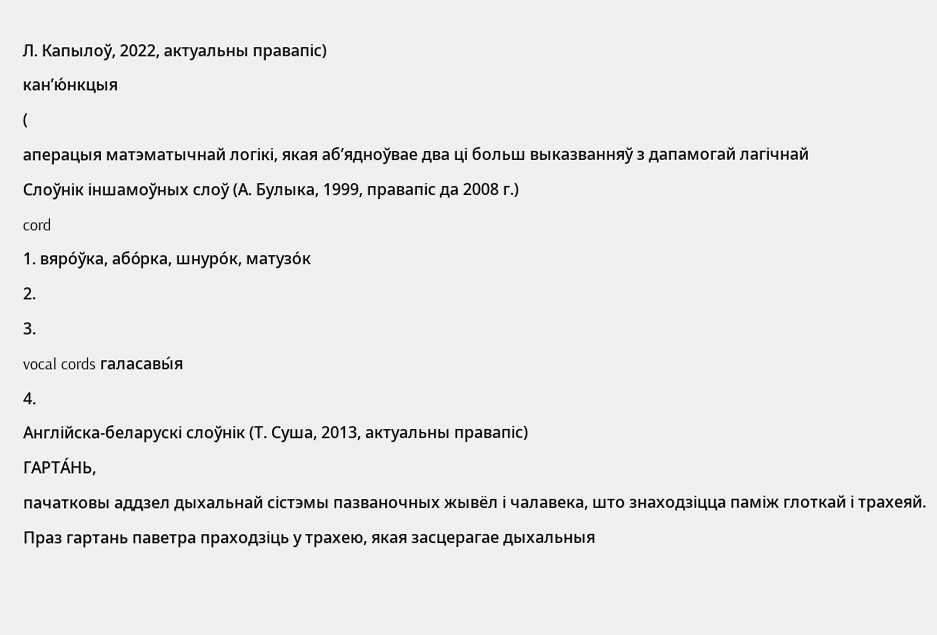Л. Капылоў, 2022, актуальны правапіс)
кан’ю́нкцыя
(
аперацыя матэматычнай логікі, якая аб’ядноўвае два ці больш выказванняў з дапамогай лагічнай
Слоўнік іншамоўных слоў (А. Булыка, 1999, правапіс да 2008 г.)
cord
1. вяро́ўка, або́рка, шнуро́к, матузо́к
2.
3.
vocal cords галасавы́я
4.
Англійска-беларускі слоўнік (Т. Суша, 2013, актуальны правапіс)
ГАРТА́НЬ,
пачатковы аддзел дыхальнай сістэмы пазваночных жывёл і чалавека, што знаходзіцца паміж глоткай і трахеяй. Праз гартань паветра праходзіць у трахею, якая засцерагае дыхальныя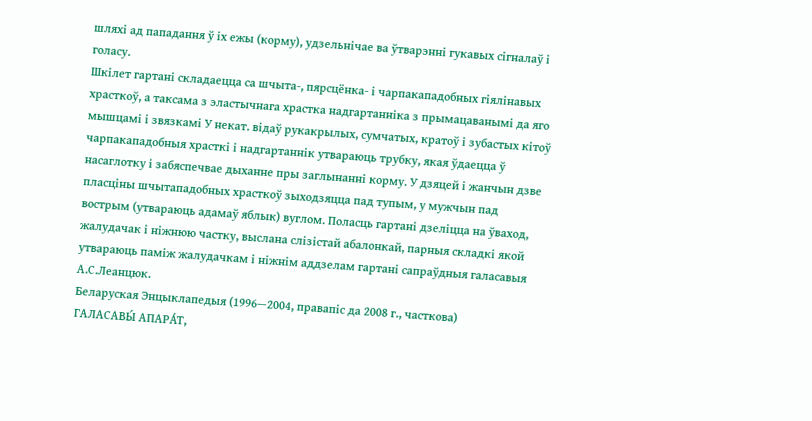шляхі ад пападання ў іх ежы (корму), удзельнічае ва ўтварэнні гукавых сігналаў і голасу.
Шкілет гартані складаецца са шчыта-, пярсцёнка- і чарпакападобных гіялінавых храсткоў, а таксама з эластычнага храстка надгартанніка з прымацаванымі да яго мышцамі і звязкамі У некат. відаў рукакрылых, сумчатых, кратоў і зубастых кітоў чарпакападобныя храсткі і надгартаннік утвараюць трубку, якая ўдаецца ў насаглотку і забяспечвае дыханне пры заглынанні корму. У дзяцей і жанчын дзве пласціны шчытападобных храсткоў зыходзяцца пад тупым, у мужчын пад вострым (утвараюць адамаў яблык) вуглом. Поласць гартані дзеліцца на ўваход, жалудачак і ніжнюю частку, выслана слізістай абалонкай, парныя складкі якой утвараюць паміж жалудачкам і ніжнім аддзелам гартані сапраўдныя галасавыя
А.С.Леанцюк.
Беларуская Энцыклапедыя (1996—2004, правапіс да 2008 г., часткова)
ГАЛАСАВЫ́ АПАРА́Т,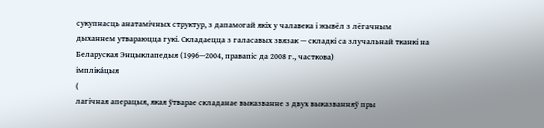сукупнасць анатамічных структур, з дапамогай якіх у чалавека і жывёл з лёгачным дыханнем утвараюцца гукі. Складаецца з галасавых звязак — складкі са злучальнай тканкі на
Беларуская Энцыклапедыя (1996—2004, правапіс да 2008 г., часткова)
імпліка́цыя
(
лагічная аперацыя, якая ўтварае складанае выказванне з двух выказванняў пры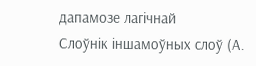дапамозе лагічнай
Слоўнік іншамоўных слоў (А.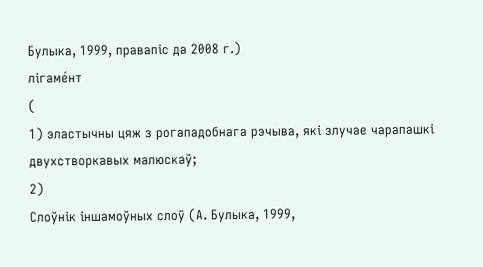Булыка, 1999, правапіс да 2008 г.)
лігаме́нт
(
1) эластычны цяж з рогападобнага рэчыва, які злучае чарапашкі двухстворкавых малюскаў;
2)
Слоўнік іншамоўных слоў (А. Булыка, 1999,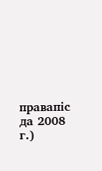правапіс да 2008 г.)